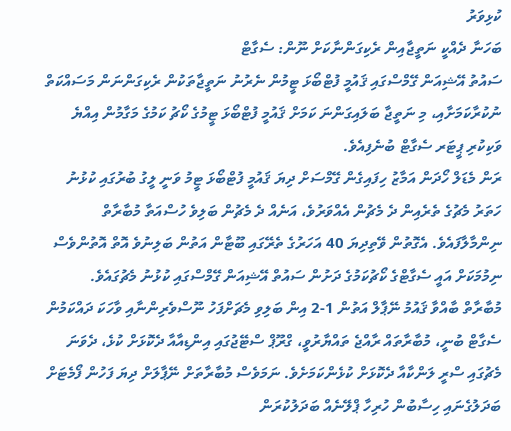ކުޅިވަރު
ބަހަނާ ދެއްކީ ނަތީޖާއިން ރެކިގަންނާކަށް ނޫން: ސެގާޓް
ސައުތު އޭޝިއަން ގޭމްސްގައި ޤައުމީ ފުޓްބޯޅަ ޓީމުން ނެރުނު ނަތީޖާތަކުން ރެކިގަންނަން މަސައްކަތް ނުކުރާކަމަށާއި، މި ނަތީޖާ ބަލައިގަންނަ ކަމަށް ޤައުމީ ފުޓްބޯޅަ ޓީމުގެ ކޯޗު ކަމުގެ މަގާމުން އިއްޔެ ވަކިކުރި ޕީޓަރ ސެގާޓް ބުނެފިއެވެ.
ރަން މެޑަލް ހޯދަން އަމާޒު ހިފައިގެން ގޭމްސަށް ދިޔަ ޤައުމީ ފުޓްބޯޅަ ޓީމު ވަނީ ލީގު ބުރުގައި ކުޅުނު ހަތަރު މެޗުގެ ތެރެއިން ދެ މެޗުން އެއްވަރުވެ، އަނެއް ދެ މެޗުން ބަލިވެ ހުސްއަތާ މުބާރާތް ނިންމާލާފައެވެ. އެގޮތުން ވޭތިދިޔަ 40 އަހަރުގެ ތެރޭގައި ބޫޓާން އަތުން ބަލިނުވެ އޮތް އޮތުންވެސް ނިމުމަކަށް އައީ ސެގާޓްގެ ކޯޗުކަމުގެ ދަށުން ސައުތް އޭޝިއަން ގޭމްސްގައި ކުޅުނު މެޗުގައެވެ.
މުބާރާތް ބާއްވާ ޤައުމު ނޭޕާލް އަތުން 1-2 އިން ބަލިވި މެޗަށްފަހު ނޫސްވެރިންނާއި ވާހަކަ ދައްކަމުން ސެގާޓް ބުނީ، މުބާރާތައް ރާއްޖެ ތައްޔާރުވީ، ގްރޫޕް ސްޓޭޖުގައި އިންޑިއާއާ ދެކޮޅަށް ކުޅެ، ދެވަނަ މެޗުގައި ސްރީ ލަންކާއާ ދެކޮޅަށް ކުޅެންކަމަށެވެ. ނަމަވެސް މުބާރާތަށް ނޭޕާލަށް ދިޔަ ފަހުން ފޯމެޓަށް ބަދަލުގެނައި ހިސާބުން ހުރިހާ ޕްލޭނެއް ބަދަލުކުރަން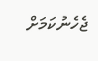ޖެހެނުކަމަށް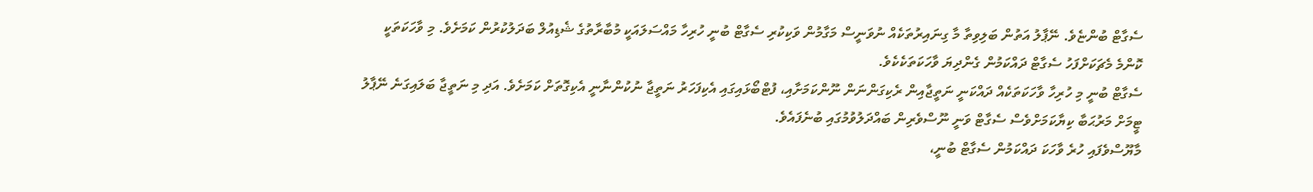ސެގާޓް ބުންޏެވެ. ނޭޕާލު އަތުން ބަލިވިތާ މާ ގިނައިރުތަކެއް ނުވަނީސް މަގާމުން ވަކިކުރި ސެގާޓް ބުނީ ހުރިހާ މައްސަލައަކީ މުބާރާތުގެ ޝެޑިއުލް ބަދަލުކުރުން ކަމަށެވެ. މި ވާހަކަތަކީ ކޮންމެ މެޗަކަށްފަހު ސެގާޓް ދައްކަމުން ގެންދިޔަ ވާހަކަތަކެކެވެ.
ސެގާޓް ބުނީ މި ހުރިހާ ވާހަކަތަކެއް ދައްކަނީ ނަތީޖާއިން ރެކިގަންނަން ނޫންކަމަށާއި، ފުޓްބޯޅައިގައި އެކިފަހަރު ނަތީޖާ ނުކުންނާނީ އެކިގޮތަށް ކަމަށެވެ. އަދި މި ނަތީޖާ ބަލައިގަނެ ނޭޕާލު ޓީމަށް މަރުޙަބާ ކިޔާކަމަށްވެސް ސެގާޓް ވަނީ ނޫސްވެރިން ބައްދަލުވުމުގައި ބުނެފައެވެ.
މާޔޫސްވެފައި ހުރެ ވާހަކަ ދައްކަމުން ސެގާޓް ބުނީ،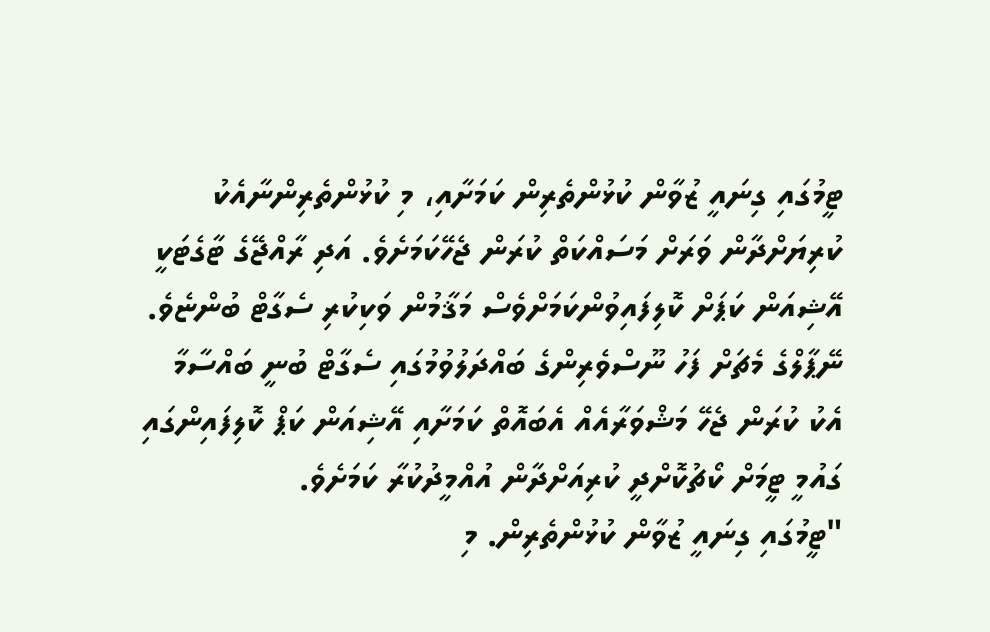ޓީމުގައި ގިނައީ ޒުވާން ކުޅުންތެރިން ކަމަށާއި، މި ކުޅުންތެރިންނާއެކު ކުރިޔަށްދާން ވަރަށް މަސައްކަތް ކުރަން ޖެހޭކަމަށެވެ. އަދި ރާއްޖޭގެ ޓާގެޓަކީ އޭޝިއަން ކަޕަށް ކޮލިފައިވުންކަމަށްވެސް މަޤާމުން ވަކިކުރި ސެގާޓް ބުންޏެވެ.
ނޭޕާލްގެ މެޗަށް ފަހު ނޫސްވެރިންގެ ބައްދަލުވުމުގައި ސެގާޓް ބުނީ ބައްސާމާ އެކު ކުރަން ޖެހޭ މަޝްވަރާއެއް އެބައޮތް ކަމަށާއި އޭޝިއަން ކަޕް ކޮލިފައިންގައި ގައުމީ ޓީމަށް ކޯޗުކޮށްދީ ކުރިއަށްދާން އުއްމީދުކުރާ ކަމަށެވެ.
"ޓީމުގައި ގިނައީ ޒުވާން ކުޅުންތެރިން. މި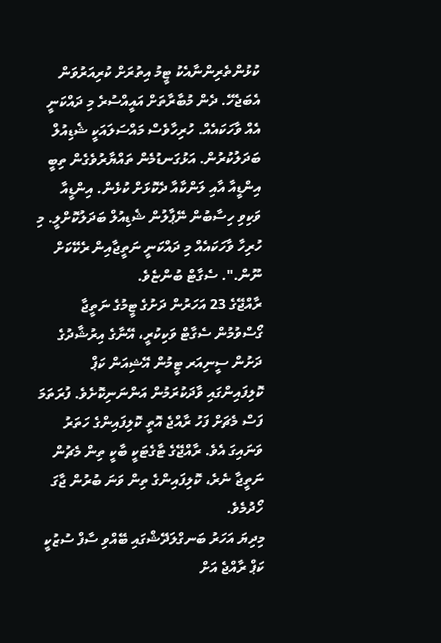ކުޅުންތެރިންނާއެކު ޓީމު އިތުރަށް ކުރިއަރުވަން އެބަޖެހޭ. ދެން މުބާރާތަށް އައީއްސުރެ މި ދައްކަނީ އެއް ވާހަކައެއް. ހުރިހާވެސް މައްސަލައަކީ ޝެޑިއުލް ބަދަލުކުރުން. އަޅުގަނޑުމެން ތައްޔާރުވެގެން ތިބީ އިންޑީއާ އާއި ލަންކާއާ ދެކޮޅަށް ކުޅެން. އިންޑީއާ ވަކިވި ހިސާބުން ނޭޕާލުން ޝެޑިއުލް ބަދަލުކޮށްލީ. މި ހުރިހާ ވާހަކައެއް މި ދައްކަނީ ނަތީޖާއިން ރެކޭކަށް ނޫން.". ސެގާޓް ބުންޏެވެ.
ރާއްޖޭގެ 23 އަހަރުން ދަށުގެ ޓީމުގެ ނަތީޖާ ގޯސްވުމުން ސެގާޓް ވަކިކުރީ، އޭނާގެ އިރުޝާދުގެ ދަށުން ސީނިއަރ ޓީމުން އޭޝިއަން ކަޕް ކޮލިފައިންގައި ވާދަކުރަމުން އަންނަނިކޮށެވެ. ފުރަތަމަ ފަސް މެޗަށް ފަހު ރާއްޖެ އޮތީ ކޮލިފައިންގެ ހަތަރު ވަނައިގަ އެވެ. ރާއްޖޭގެ ޓާގެޓަކީ ބާކީ ތިން މެޗުން ނަތީޖާ ނެރެ، ކޮލިފައިންގެ ތިން ވަނަ ބުރުން ޖާގަ ހޯދުމެވެ.
މިދިޔަ އަހަރު ބަނގްލަދޭޝްގައި ބޭއްވި ސާފް ސުޒުކީ ކަޕް ރާއްޖެ އަށް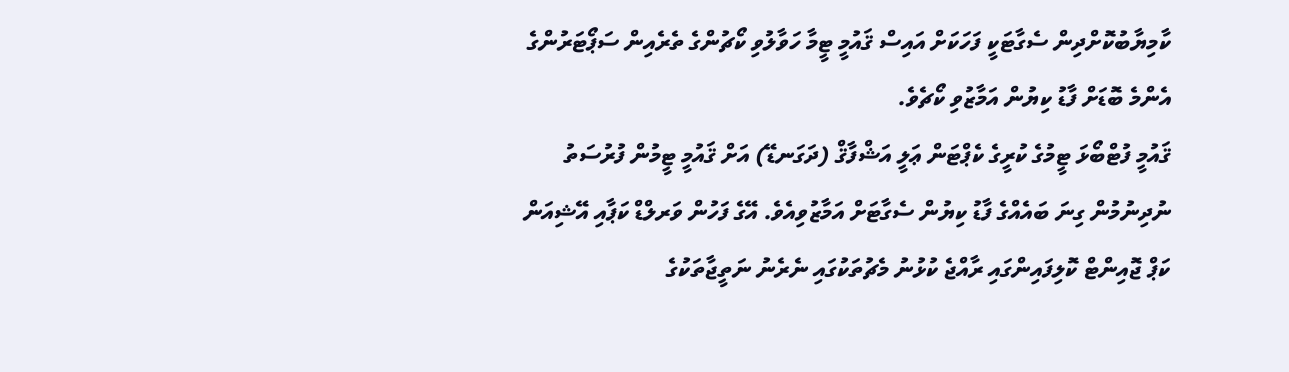ކާމިޔާބުކޮށްދިން ސެގާޓަކީ ފަހަކަށް އައިސް ޤައުމީ ޓީމާ ހަވާލުވި ކޯޗުންގެ ތެރެއިން ސަޕޯޓަރުންގެ އެންމެ ބޮޑަށް ފާޑު ކިޔުން އަމާޒުވި ކޯޗެވެ.
ޤައުމީ ފުޓްބޯޅަ ޓީމުގެ ކުރީގެ ކެޕްޓަން ޢަލީ އަޝްފާޤް (ދަގަނޑޭ) އަށް ޤައުމީ ޓީމުން ފުރުސަތު ނުދިނުމުން ގިނަ ބައެއްގެ ފާޑު ކިޔުން ސެގާޓަށް އަމާޒުވިއެވެ. އޭގެ ފަހުން ވަރލްޑް ކަޕާއި އޭޝިއަން ކަޕް ޖޮއިންޓް ކޮލިފައިންގައި ރާއްޖެ ކުޅުނު މެޗުތަކުގައި ނެރެނު ނަތީޖާތަކުގެ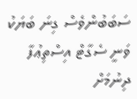ސަބަބުންވެސް ގިނަ ބަޔަކު ވަނީ ސެގާޓް އިސްތިޢުފާ ދިނުމަށް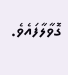ގޮވާލާފައެވެ.